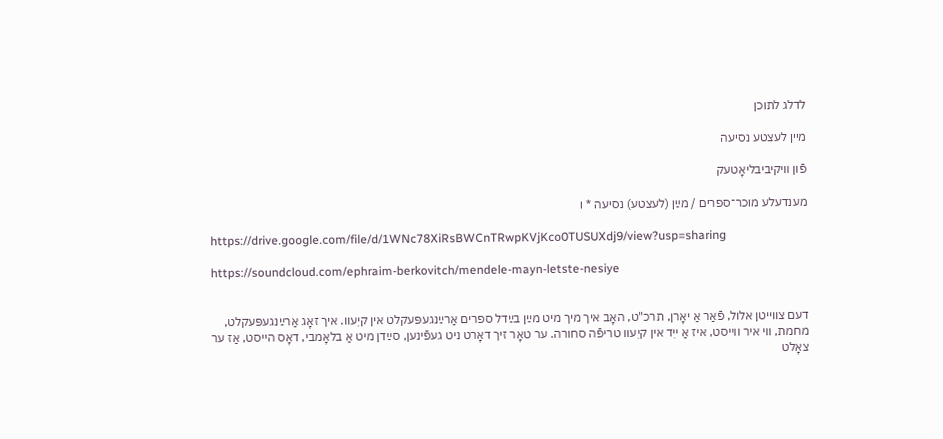לדלג לתוכן

מיין לעצטע נסיעה

פֿון װיקיביבליאָטעק

מענדעלע מוכר־ספרים / מײַן (לעצטע) נסיעה * ו

https://drive.google.com/file/d/1WNc78XiRsBWCnTRwpKVjKco0TUSUXdj9/view?usp=sharing

https://soundcloud.com/ephraim-berkovitch/mendele-mayn-letste-nesiye


דעם צווייטן אלול, פֿאַר אַ יאָרן, תרכ"ט, האָב איך מיך מיט מײַן בײַדל ספרים אַרײַנגעפּעקלט אין קיִעוו. איך זאָג אַרײַנגעפּעקלט, מחמת, ווי איר ווייסט, איז אַ ייִד אין קיִעוו טריפֿה סחורה. ער טאָר זיך דאָרט ניט געפֿינען, סײַדן מיט אַ בלאָמבי, דאָס הייסט, אַז ער צאָלט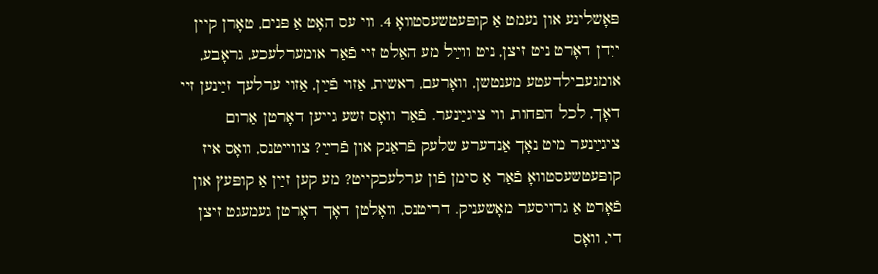פּאָשלינע און נעמט אַ קופּעטשעסטװאָ 4. ווי עס האָט אַ פּנים, טאָרן קיין ייִדן דאָרט ניט זיצן, ניט ווײַל מע האַלט זיי פֿאַר אומערלעכע, גראָבע, אומגעבילדעטע מענטשן, וואָרעם, ראשית, אַזוי פֿײַן, אַזוי ערלעך זײַנען זיי דאָך, לכל הפחות, ווי ציגײַנער. פֿאַר וואָס זשע גייען דאָרטן אַרום ציגײַנער מיט נאָך אַנדערע שלעק פֿראַנק און פֿרײַ? צווייטנס, וואָס איז קופּעטשעסטוואָ פֿאַר אַ סימן פֿון ערלעכקייט? מע קען זײַן אַ קופּעץ און פֿאָרט אַ גרויסער מאָשעניק. דריטנס, וואָלטן דאָך דאָרטן געמעגט זיצן די, וואָס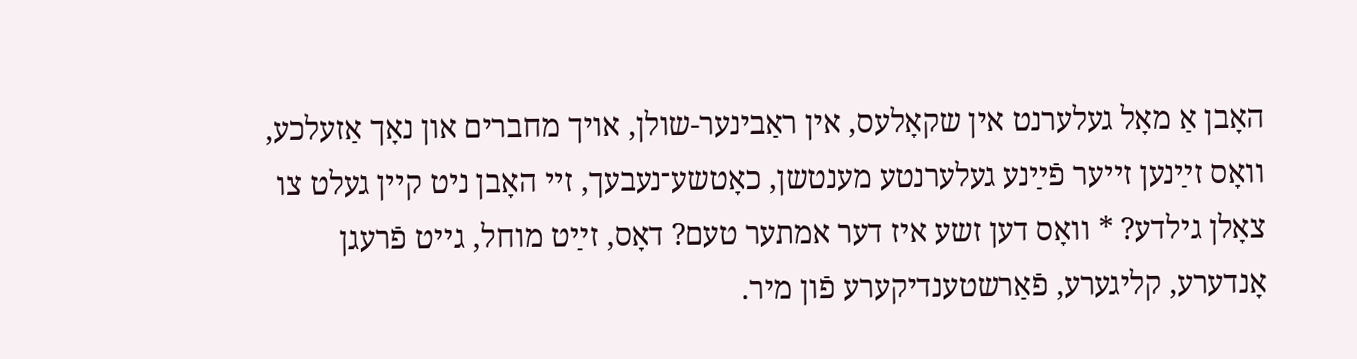האָבן אַ מאָל געלערנט אין שקאָלעס, אין ראַבינער-שולן, אויך מחברים און נאָך אַזעלכע, וואָס זײַנען זייער פֿײַנע געלערנטע מענטשן, כאָטשע־נעבעך, זיי האָבן ניט קיין געלט צו צאָלן גילדע? * וואָס דען זשע איז דער אמתער טעם? דאָס, זײַט מוחל, גייט פֿרעגן אָנדערע, קליגערע, פֿאַרשטענדיקערע פֿון מיר.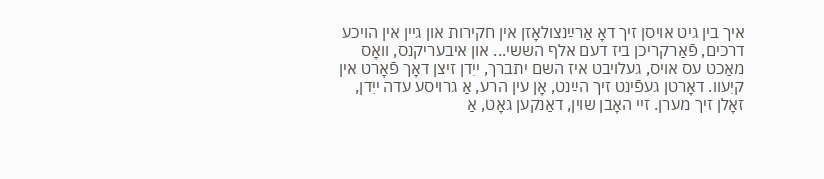איך בין גיט אויסן זיך דאָ אַרײַנצולאָזן אין חקירות און גיין אין הויכע דרכים, פֿאַרקריכן ביז דעם אלף הששי... און איבעריקנס, וואָס מאַכט עס אויס, געלויבט איז השם יתברך, ייִדן זיצן דאָך פֿאָרט אין קיִעוו. דאָרטן געפֿינט זיך הײַנט, אָן עין הרע, אַ גרויסע עדה ייִדן, זאָלן זיך מערן. זיי האָבן שוין, דאַנקען גאָט, אַ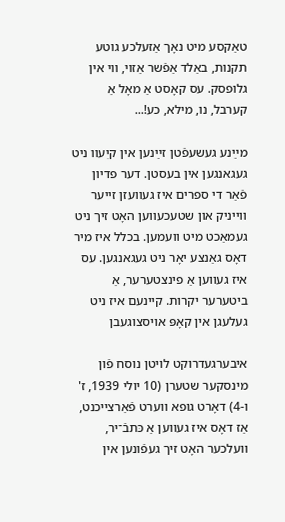טאַקסע מיט נאָך אַזעלכע גוטע תקנות, באַלד אַפֿשר אַזוי, ווי אין גלופסק. עס קאָסט אַ מאָל אַ קערבל, נו, מילא, כע!...

מײַנע געשעפֿטן זײַנען אין קיִעוו ניט געגאנגען אין בעסטן. דער פדיון פֿאַר די ספרים איז געוועזן זייער ווייניק און שטעכעווען האָט זיך ניט געמאַכט מיט וועמען. בכלל איז מיר דאָס גאַנצע יאָר ניט געגאנגען. עס איז געווען אַ פינצטערער, אַ ביטערער יקרות. קיינעם איז ניט געלעגן אין קאָפּ אויסצוגעבן

איבערגעדרוקט לויטן נוסח פֿון מינסקער שטערן (10 יולי 1939, ז' ו-4) דאָרט גופא ווערט פֿאַרצייכנט, אַז דאָס איז געווען אַ כּתבֿ־יר, וועלכער האָט זיך געפֿונען אין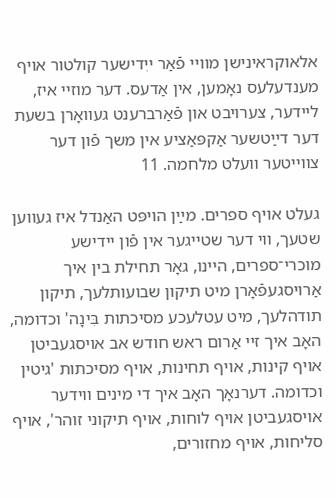אלאוקראינישן מוויי פֿאַר ייִדישער קולטור אויף מענדעלעס נאָמען, אין אַדעס. דער מוזיי איז, ליידער, צערויבט און פֿאַרברענט געװאָרן בשעת דער דײַטשער אַקפּאַציע אין משך פֿון דער צווייטער וועלט מלחמה. 11

געלט אויף ספרים. מײַן הויפּט האַנדל איז געווען שטעך, ווי דער שטייגער אין פֿון יידישע מוכרי־ספרים, היינו, גאָר תחילת בין איך אַרויסגעפֿאָרן מיט תיקון שבועותלעך, תיקון תודהלעך, מיט עטלעכע מסיכתות בִּינָה' וכדומה, האָב איך זיי אַרום ראש חודש אב אויסגעביטן אויף קינות, אויף תחינות, אויף מסיכתות 'גיטין וכדומה. דערנאָך האָב איך די מינים ווידער אויסגעביטן אויף לוחות, אויף תיקוני זוהר', אויף סליחות, אויף מחזורים,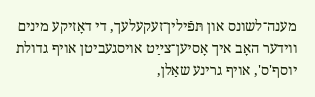מענה־לשונס און תּפֿילין־זעקעלעך, די דאָזיקע מינים ווידער האָב איך אָסיען־צײַט אויסגעביטן אויף גדולת יוסף'ס', אויף גרינע שאַלן,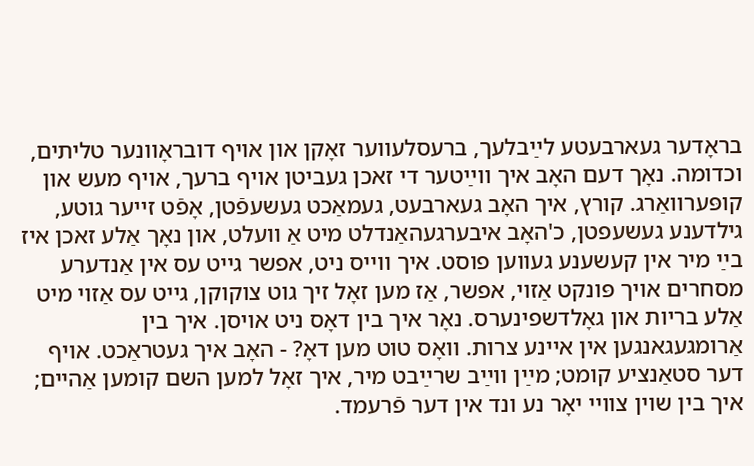בראָדער געארבעטע לײַבלעך, ברעסלעווער זאָקן און אויף דובראָוונער טליתים, וכדומה. נאָך דעם האָב איך ווײַטער די זאכן געביטן אויף ברעך, אויף מעש און קופּערוואַרג. קורץ, איך האָב געארבעט, געמאַכט געשעפֿטן, אָפֿט זייער גוטע, גילדענע געשעפטן, כ'האָב איבערגעהאַנדלט מיט אַ וועלט, און נאָך אַלע זאכן איז בײַ מיר אין קעשענע געווען פוסט. איך ווייס ניט, אפשר גייט עס אין אַנדערע מסחרים אויך פּונקט אַזוי, אפשר, אַז מען זאָל זיך גוט צוקוקן, גייט עס אַזוי מיט אַלע בריות און גאָלדשפינערס. נאָר איך בין דאָס ניט אויסן. איך בין אַרומגעגאנגען אין איינע צרות. וואָס טוט מען דאָ? - האָב איך געטראַכט. אויף דער סטאַנציע קומט; מײַן ווײַב שרײַבט מיר, איך זאָל למען השם קומען אַהיים; איך בין שוין צוויי יאָר נע ונד אין דער פֿרעמד.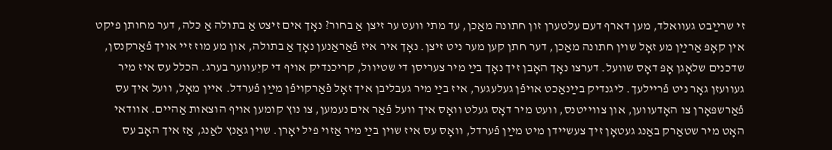זי שרײַבט געוואלד, מען דארף דעם עלטערן זון חתונה מאַכן, עד מתי וועט ער זיצן אַ בחור? נאָך אים זיצט אַ בתולה אַ כּלה, דער מחותן פיקט אין קאָפּ אַרײַן מע זאָל שוין חתונה מאַכן, דער חתן קען מער ניט זיצן. נאָך איר איז פֿאַראַנען נאָך אַ בתולה, און מע מוז זיי אויך פֿאַרקנסן, שדכנים שלאָגן אָפּ דאָס שוועל. דערצו נאָך האָבן זיך נאָך בײַ מיר צעריסן די שטיוול, קריכנדיק אויף די קיִעווער בערג. הכלל עס איז מיר געוועזן גאָר ניט פֿריילעך. ליגנדיק בײַנאַכט אויפֿן געלעגער, איז בײַ מיר געבליבן איך זאָל פֿאַרקויפֿן מײַן פֿערדל. איין מאָל, וועל איך עס פֿאַרשפּאָרן צו האָדעווען, און צווייטנס, וועט מיר דאָס געלט וואָס איך וועל פֿאַר אים נעמען, צו נוץ קומען אויף הוצאות אַהיים. אוודאי האָט מיר שטאַרק באַנג געטאָן זיך צעשיידן מיט מײַן פֿערדל, וואָס עס איז שוין בײַ מיר אַזוי פיל יאָרן. שוין גאַנץ לאַנג, אַז איך האָב עס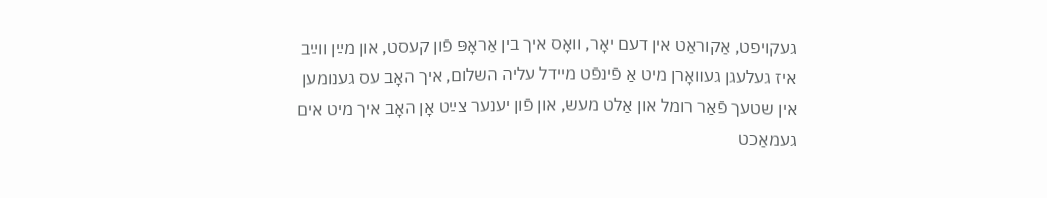געקויפט, אַקוראַט אין דעם יאָר, וואָס איך בין אַראָפּ פֿון קעסט, און מײַן ווײַב איז געלעגן געװאָרן מיט אַ פֿינפֿט מיידל עליה השלום, איך האָב עס גענומען אין שטעך פֿאַר רומל און אַלט מעש, און פֿון יענער צײַט אָן האָב איך מיט אים געמאַכט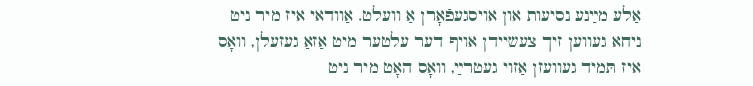אַלע מײַנע נסיעות און אויסגעפֿאָרן אַ וועלט. אַוודאי איז מיר ניט ניחא געווען זיך צעשיידן אויף דער עלטער מיט אַזאַ געזעלן, וואָס איז תּמיד געוועזן אַזוי געטרײַ, וואָס האָט מיר ניט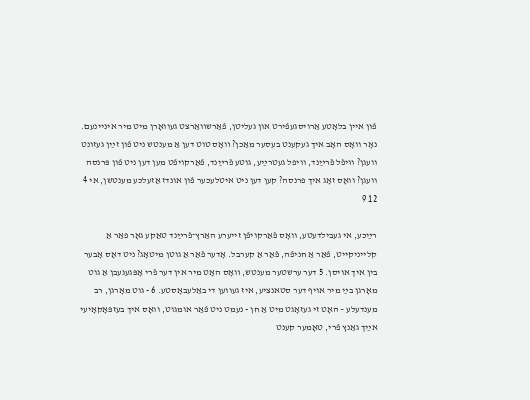פֿון איין בלאָטע אַרויסגעפֿירט און געליטן, פֿאַרשװאַרצט געוואָרן מיט מיר איניינעם. נאָר וואָס האָב איך געקענט בעסער מאַכן? װאָס טוט דען אַ מענטש ניט פֿון זײַן געזונט וועגן? וויפֿל פֿרײַנד, וויפל געטרײַע, גוטע פֿרײַנד, פֿאַרקויפֿט מען דען ניט פֿון פּרנסה וועגן? וואָס זאָג איך פרנסה? קען דען ניט איטלעכער פֿון אונדז אַזעלכע מענטשן, אי 4 12 9

רײַכע, אי געבילדעטע, וואָס פֿאַרקויפֿן זייערע האַרץ־פֿרײַנד טאַקע גאָר פאַר אַ קלייניקייט, פֿאַר אַ חניפֿה, פֿאַר אַ קערבל. אָדער פֿאַר אַ גוטן מיטאָג? ניט דאָס אָבער בין איך אויסן. 5 דער ערשטער מענטש, װאָס האָט מיר אין דער פֿרי אָפּגעגעבן אַ גוט מאָרגן בײַ מיר אויף דער סטאנציע, איז געווען די באַלעבאָסטע. 6 - גוט מאָרגן, רב מענדעלע – האָט זי געזאָגט מיט אַ חן - נעמט ניט פֿאַר אומגוט, וואָס איך בעזפּאָקאָיעי אײַך גאַנץ פֿרי, טאָמער קענט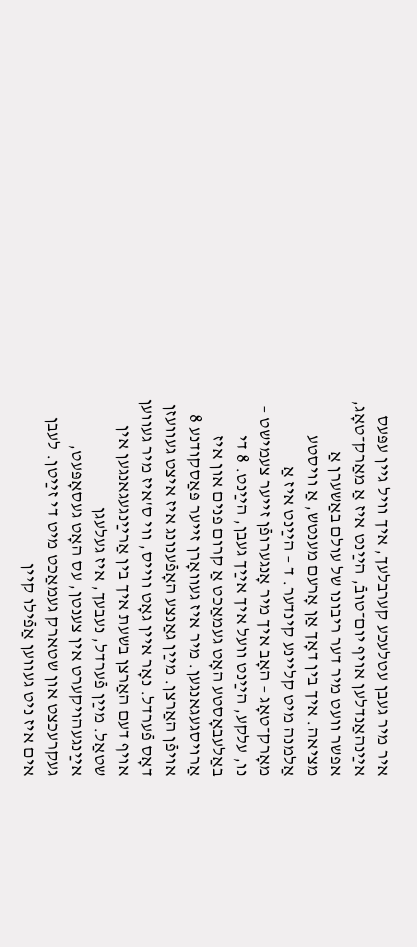איר מיר געבן עטלעכע קערבלעך, איך וויל גיין עפּעס אײַנהאַנדלען אויף יום־טובֿ, הײַנט איז אַ מאַרק־טאָג, אפשר וועט מיר דער ריבונו של עולם באַשערן אַ מציאה. איך בין דאָך אַן אָרעם מענטש, אַ וויסטע אַלמנה מיט קליינע קינדער. ד – הײַנט איז אַ מאָרק־טאָג – האָב איך מיר אָנגערופֿן זייער צעמישט – נו, עלקע, הײַנט וועל איך אײַך געבן, הײַנט. 8 די באַלעבאָסטע האָט געמאַכט אַ קרום פנים און איז אַרויסגעגאנגען. מיר איז געוואָרן זייער פּאַסקודנע 8 אויפֿן האַרצן. מײַן גאַנצע האָפֿענונג איז איצט געוועזן דאָס פֿערדל. נאָר איין גאָט ווייס, ווי ס'איז מיר געווען אויף דעם האַרצן בשעת איך בין אַרײַנגעגאנגען אין שטאַל. מײַן פֿערדל, נעבעך, איז געלעגן אײַנגעהויקערט אין צענטן, עס האָט געסאָפּעט, געקרעכצט און שטארק געמאַכט מיט די זײַטן. לעבן אים איז ניט געווען אַפֿילו קיין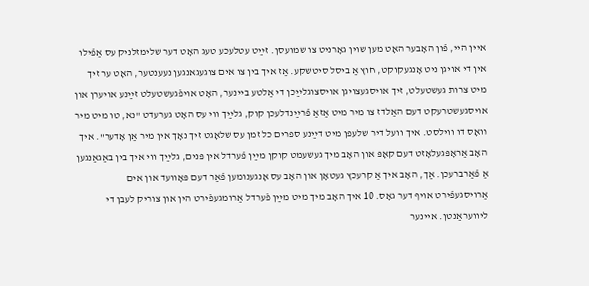איין היי, פֿון האָבער האָט מען שוין גאָרניט צו שמועסן. זײַט עטלעכע טעג האָט דער שלימזלניק עס אַפֿילו אין די אויגן ניט אָנגעקוקט, חוץ אַ ביסל סיטשקע. אַז איך בין צו אים צוגעגאנגען נעענטער, האָט ער זיך מיט צרות געשטעלט, זיך אויסגעצויגן אויסצוגלײַכן די אַלטע ביינער, האָט אויפֿגעשטעלט זײַנע אויערן און אויסגעשטרעקט דעם האַלדז צו מיר מיט אַזאַ פֿרײַנדלעכן קוק, גלײַך ווי עס האָט גערעדט "נא, טו מיט מיר װאָס דו ווילסט. איך וועל דיר שלעפן מיט דײַנע ספרים כל זמן עס שלאָגט זיך נאָך אין מיר אַן אָדער". איך האָב אַראָפּגעלאָזט דעם קאָפּ און האָב מיך געשעמט קוקן מײַן פֿערדל אין פּנים, גלײַך ווי איך בין באַגאַנגען אַ פֿאַרברעכן. אַך, האָב איך אַ קרעכץ געטאָן און האָב עס אָנגענומען פֿאַר דעם פּאָוועד און אים אַרויסגעפֿירט אויף דער גאָס. 10 איך האָב מיך מיט מײַן פֿערדל אַרומגעפֿירט הין און צוריק לעבן די ליוועראַנטן. איינער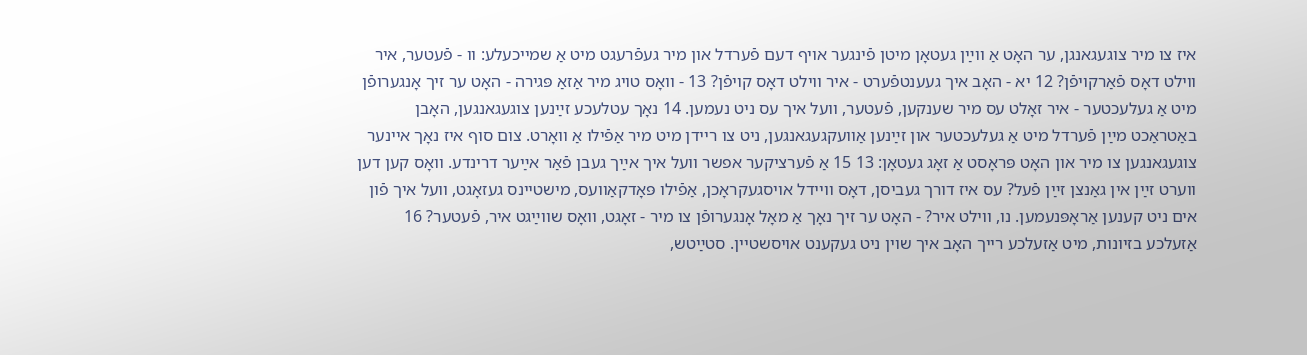איז צו מיר צוגעגאנגן, ער האָט אַ ווײַן געטאָן מיטן פֿינגער אויף דעם פֿערדל און מיר געפֿרעגט מיט אַ שמייכעלע: וו - פֿעטער, איר ווילט דאָס פֿאַרקויפֿן? 12 יא - האָב איך געענטפֿערט - איר ווילט דאָס קויפֿן? 13 - וואָס טויג מיר אַזאַ פּגירה - האָט ער זיך אָנגערופֿן מיט אַ געלעכטער - איר זאָלט עס מיר שענקען, פֿעטער, וועל איך עס ניט נעמען. 14 נאָך עטלעכע זײַנען צוגעגאנגען, האָבן באַטראַכט מײַן פֿערדל מיט אַ געלעכטער און זײַנען אַוועקגעגאנגען, ניט צו ריידן מיט מיר אַפֿילו אַ וואָרט. צום סוף איז נאָך איינער צוגעגאנגען צו מיר און האָט פּראָסט אַ זאָג געטאָן: 13 15 אַ פֿערציקער אפשר וועל איך אײַך געבן פֿאַר אײַער דרינדע. וואָס קען דען ווערט זײַן אין גאַנצן זײַן פֿעל? עס איז דורך געביסן, דאָס וויידל אויסגעקראָכן, אַפֿילו פּאָדקאַוועס, מישטיינס געזאָגט, וועל איך פֿון אים ניט קענען אַראָפּנעמען. נו, ווילט איר? - האָט ער זיך נאָך אַ מאָל אָנגערופֿן צו מיר - זאָגט, וואָס שווײַגט איר, פֿעטער? 16 אַזעלכע בזיונות, מיט אַזעלכע רייך האָב איך שוין ניט געקענט אויסשטיין. סטײַטש,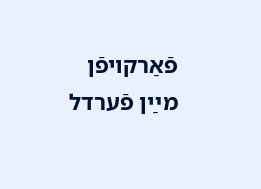פֿאַרקויפֿן מײַן פֿערדל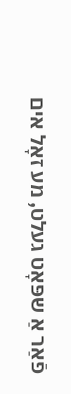פֿאַר אַ שפּאָט געלט, מע זאָל אים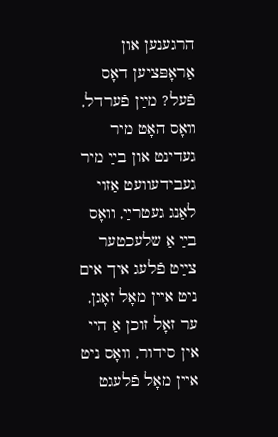הרגענען און אַראָפּציען דאָס פֿעל? מײַן פֿערדל, װאָס האָט מיר געדינט און בײַ מיר געבידעוועט אַזוי לאַנג געטרײַ, וואָס בײַ אַ שלעכטער צײַט פֿלעג איך אים ניט איין מאָל זאָגן, ער זאָל זוכן אַ היי אין סידור, וואָס ניט איין מאָל פֿלעגט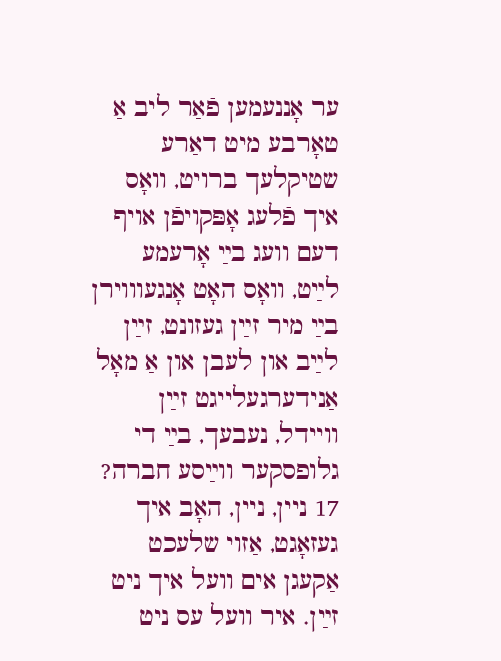ער אָננעמען פֿאַר ליב אַ טאָרבע מיט דאַרע שטיקלעך ברויט, וואָס איך פֿלעג אָפּקויפֿן אויף דעם וועג בײַ אָרעמע לײַט, וואָס האָט אָנגעוווירן בײַ מיר זײַן געזונט, זײַן לײַב און לעבן און אַ מאָל אַנידערגעלייגט זײַן וויידל, נעבעך, בײַ די גלופסקער ווײַסע חברה? 17 ניין, ניין, האָב איך געזאָגט, אַזוי שלעכט אַקעגן אים וועל איך ניט זײַן. איר וועל עס ניט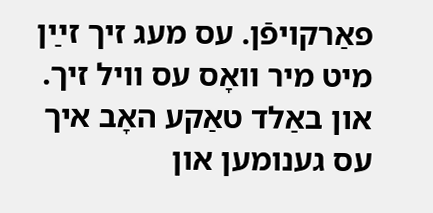פאַרקויפֿן. עס מעג זיך זײַן מיט מיר װאָס עס וויל זיך. און באַלד טאַקע האָב איך עס גענומען און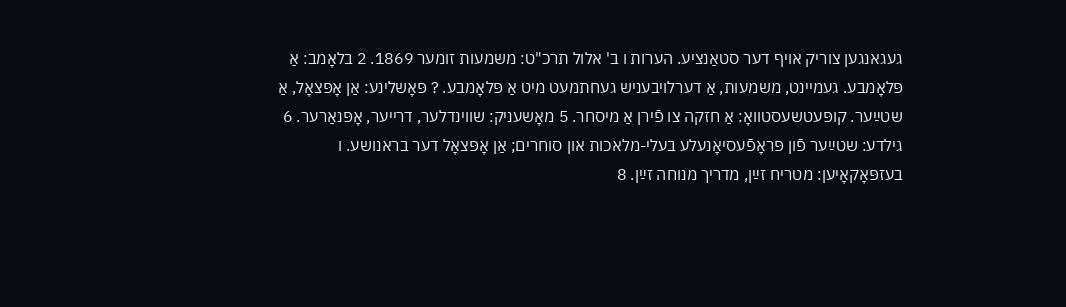געגאנגען צוריק אויף דער סטאַנציע. הערות ו ב' אלול תרכ"ט: משמעות זומער 1869. 2 בלאָמב: אַ פּלאָמבע. געמיינט, משמעות, אַ דערלויבעניש געחתמעט מיט אַ פּלאָמבע. ? פּאָשלינע: אַן אָפּצאָל, אַ שטײַער. קופּעטשעסטוואָ: אַ חזקה צו פֿירן אַ מיסחר. 5 מאָשעניק: שווינדלער, דרייער, אָפּנאַרער. 6 גילדע: שטײַער פֿון פּראָפֿעסיאָנעלע בעלי-מלאכות און סוחרים; אַן אָפּצאָל דער בראנושע. ו בעזפּאָקאָיען: מטריח זײַן, מדריך מנוחה זײַן. 8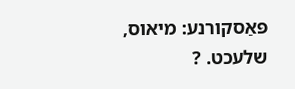פּאַסקורנע: מיאוס, שלעכט. ?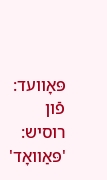פּאָוועד: פֿון רוסיש: 'פּאַװאָד'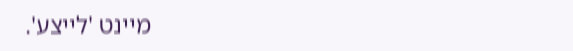מיינט 'לייצע'.